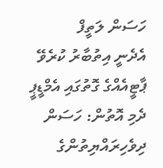ހަސަން ލަތީފް
އެދެނީ އިތުބާރު ކުރެވޭ ޕާޓީއެއްގެ ގޮތުގައި އެމްޑީޕީ ދެމި އޮތުން: ހަސަން
ދިވެހިރައްޔިތުންގެ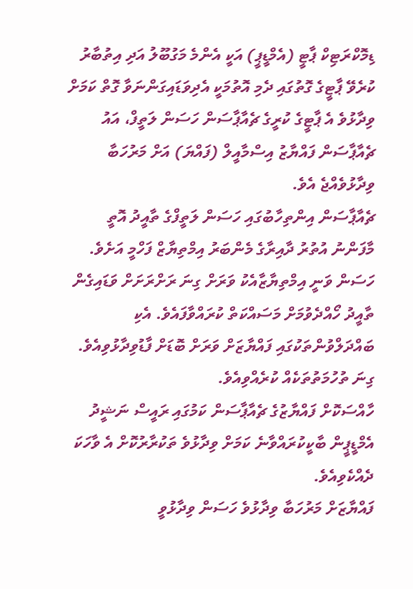ޑިމޮކްރަޓިކް ޕާޓީ (އެމްޑީޕީ) އަކީ އެންމެ މަގުބޫލު އަދި އިތުބާރު ކުރެވޭ ޕާޓީގެ ގޮތުގައި ދެމި އޮތުމަކީ އެދިވަޑައިގަންނަވާ ގޮތް ކަމަށް ވިދާޅުވެ އެ ޕާޓީގެ ކުރީގެ ޗެއާޕާސަން ހަސަން ލަތީފް، އައު ޗެއާޕާސަން ފައްޔާޒު އިސްމާއީލް (ފައްޔަ) އަށް މަރުހަބާ ވިދާޅުވެއްޖެ އެވެ.
ޗެއާޕާސަން އިންތިހާބުގައި ހަސަން ލަތީފްގެ ތާއީދު އޮތީ މާފަންނު އުތުރު ދާއިރާގެ މެންބަރު އިމްތިޔާޒް ފަހްމީ އަށެވެ. ހަސަން ވަނީ އިމްތިޔާޒާއެކު ވަރަށް ގިނަ ރަށްރަށަށް ވަޑައިގެން ތާއީދު ހޯއްދެވުމަށް މަސައްކަތް ކުރައްވާފައެވެ. އެކި ބައްދަލްވުންތަކުގައި ފައްޔާޒަށް ވަރަށް ބޮޑަށް ފާޑުވިދާޅުވިއެވެ. ގިނަ ތުހުމަތުތަކެއް ކުރެއްވިއެވެ.
ހާއްސަކޮށް ފައްޔާޒުގެ ޗެއާޕާސަން ކަމުގައި ރައީސް ނަޝީދު އެމްޑީޕީން ބާކީކުރައްވާނެ ކަމަށް ވިދާޅުވެ ތަކުރާރުކޮށް އެ ވާހަކަ ދެއްކެވިއެވެ.
ފައްޔާޒަށް މަރުހަބާ ވިދާޅުވެ ހަސަން ވިދާޅުވީ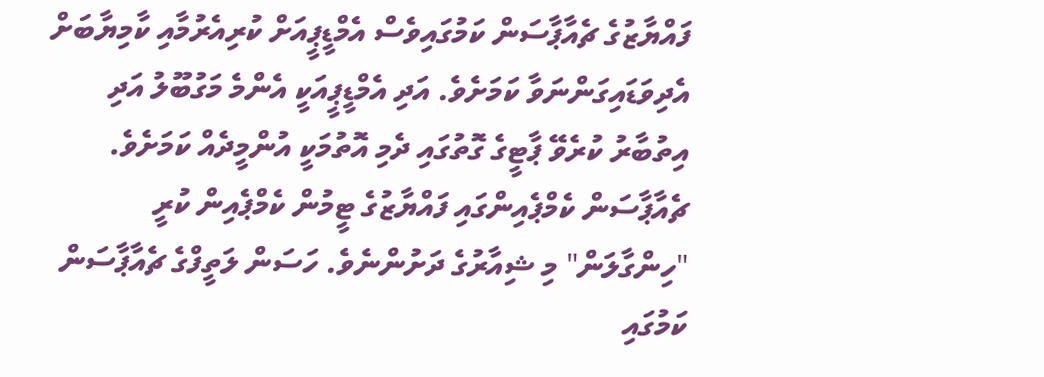ފައްޔާޒުގެ ޗެއާޕާސަން ކަމުގައިވެސް އެމްޑީޕީއަށް ކުރިއެރުމާއި ކާމިޔާބަށް އެދިވަޑައިގަންނަވާ ކަމަށެވެ. އަދި އެމްޑީޕީއަކީ އެންމެ މަގުބޫލު އަދި އިތުބާރު ކުރެވޭ ޕާޓީގެ ގޮތުގައި ދެމި އޮތުމަކީ އުންމީދެއް ކަމަށެވެ.
ޗެއާޕާސަން ކެމްޕެއިންގައި ފައްޔާޒުގެ ޓީމުން ކެމްޕެއިން ކުރީ "ހިންގާލަން" މި ޝިއާރުގެ ދަށުންނެވެ. ހަސަން ލަތީފްގެ ޗެއާޕާސަން ކަމުގައި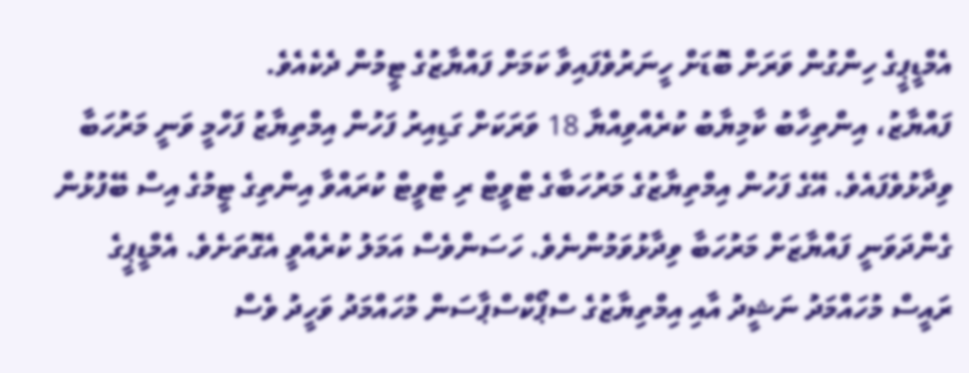އެމްޑީޕީގެ ހިންގުން ވަރަށް ބޮޑަށް ހީނަރުވެފައިވާ ކަމަށް ފައްޔާޒުގެ ޓީމުން ދެކެއެވެ.
ފައްޔާޒު، އިންތިހާބު ކާމިޔާބު ކުރެއްވިއްޔާ 18 ވަރަކަށް ގަޑިއިރު ފަހުން އިމްތިޔާޒު ފަހްމީ ވަނީ މަރުހަބާ ވިދާޅުވެފައެވެ. އޭގެ ފަހުން އިމްތިޔާޒުގެ މަރުހަބާގެ ޓްވީޓް ރި ޓްވީޓް ކުރައްވާ އިންތިގެ ޓީމުގެ އިސް ބޭފުޅުން ގެންދަވަނީ ފައްޔާޒަށް މަރުހަބާ ވިދާޅުވަމުންނެވެ. ހަސަންވެސް އަމަލު ކުރެއްވީ އެގޮތަށެވެ. އެމްޑީޕީގެ ރައީސް މުހައްމަދު ނަޝީދު އާއި އިމްތިޔާޒުގެ ސްޕޯކްސްޕާސަން މުހައްމަދު ވަހީދު ވެސް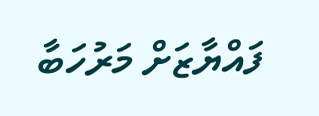ފައްޔާޒަށް މަރުހަބާ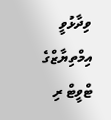ވިދާޅުވީ އިމްތިޔާޒްގެ ޓްވީޓް ރި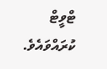ޓްވީޓް ކުރައްވައެވެ.